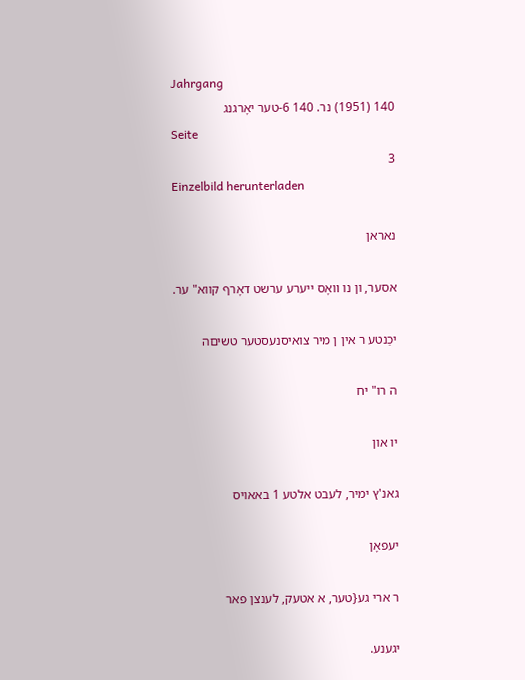Jahrgang
140 (1951) נר. 140 6-טער יאָרגנג
Seite
3
Einzelbild herunterladen

נאראן

אסער, ון נו װאָס ייערע ערשט דאָרף קווא" ער.

יכַנטע ר אין ן מיר צואיסנעסטער טשיםה

ה רו" יח

יו און

גאנ'ץ ימיר, לעבט אלטע 1 באאויס

יעפאָן

ר ארי גע{טער, א אטעק, לענצן פאר

יגענע.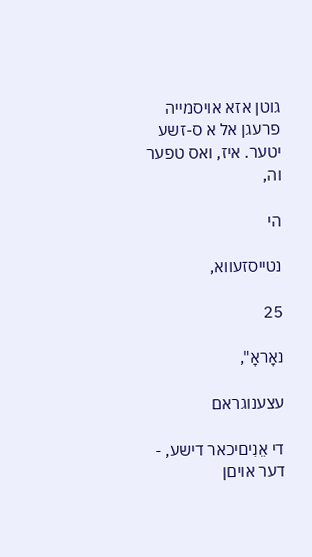גוטן אזא אויסמייה פרעגן אל א ס-זשע יטער. איז, ואס טפער וה,

הי

נטייסזעווא,

25

נאָראָ",

עצענוגראם

די אֵנִיםיכאר דישע, - דער אויםן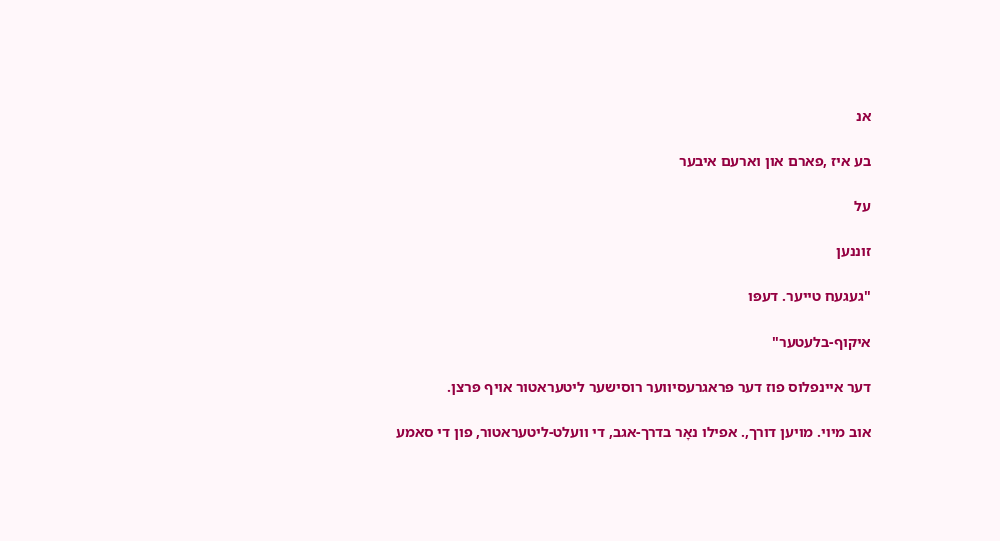אנ

בע איז ,פארם און וארעם איבער

על

זוננען

"געגעח טייער. דעפּו

איקוף-בלעטער"

דער איינפלוס פוז דער פּראגרעסיווער רוסישער ליטעראטור אויף פּרצן.

אוב מיױ. מויען דורך,. אפילו נאָר בדרך-אגב, די וועלט-ליטעראטור, פון די סאמע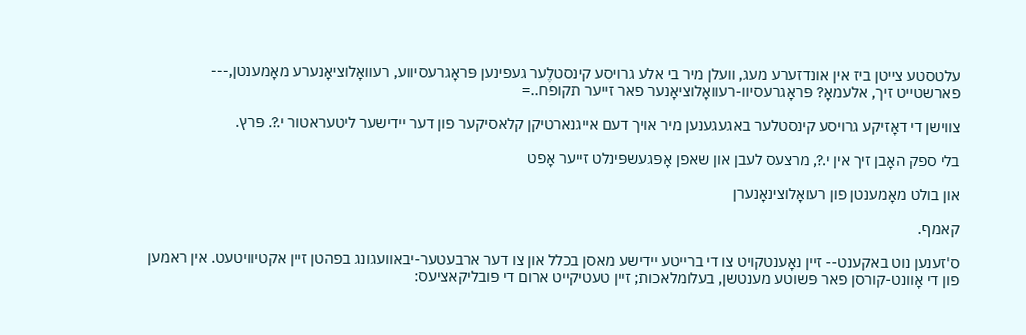עלטסטע צייטן ביז אין אונדזערע מעג, וועלן מיר בי אלע גרויסע קינסטלֶער געפינען פּראָגרעסיווע, רעוואָלוציאָנערע מאָמענטן,--- פארשטייט זיך, אלעמאָ? פּראָגרעסיוו-רעוואָלוציאָנער פאר זייער תקופח..=

צווישן די דאָזיקע גרויסע קינסטלער באגעגענען מיר אויך דעם אייגנארטיקן קלאסיקער פון דער יידישער ליטעראטור י.?. פּרץ.

בלי ספק האָבן זיך אין י.?, מרצעס לעבן און שאפן אָפּגעשפּינלט זייער אָפט

און בולט מאָמענטן פון רעואָלוצינאָנערן

קאמף.

ס'זענען נוט באקענט-- זיין נאָענטקויט צו די ברייטע יידישע מאסן בכלל און צו דער ארבעטער-יבאוועגונג בפהטן זיין אקטיוויטעט. אין ראמען פון די אָוונט-קורסן פאר פּשוטע מענטשן, בעלומלאכות; זיין טעטיקייט ארום די פּובליקאציעס: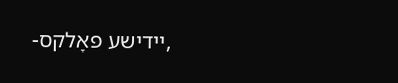,יידישע פאָלקס-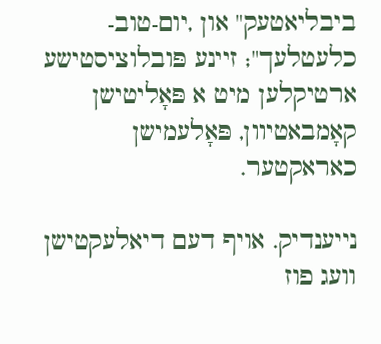ביבליאטעק" און ,יום-טוב-כלעטלעך"; זיינע פּובלוציסטישע ארטיקלען מיט א פּאָליטישן קאָמבאטיוון, פּאָלעמישן כאראקטער.

נייענדיק. אויף דעם דיאלעקטישן וועג פוז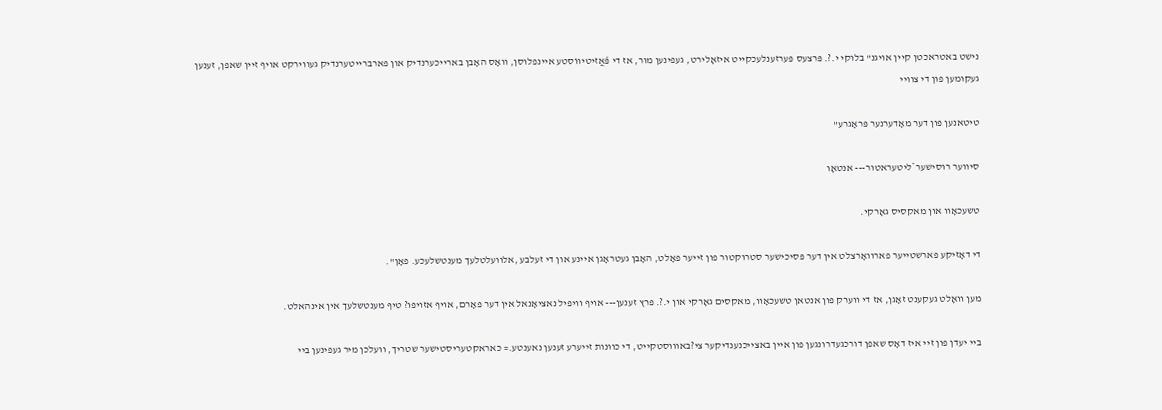נישט באטראכטן קיין אויגנ" בלוקי י.?. פּרצעס פּערזענלעכקייט איזאָלירט, געפינען מור, אז די פּֿאֲזיטיווֹסטע איינפלוסן, וואָס האָבן בארייכערנדיק און פארברייטערנדיק געווירקט אויף זיין שאפן, זענען געקומען פון די צוויי

טיטאנען פון דער מאָדערנער פּראָגרע"

סיווער רוסישער*ליטעראטור--- אנטאָו

טשעכאָוו און מאקסיס גאָרקי.

די דאָזיקע פארשטייער פארוואָרצלט אין דער פּסיכישער סטרוקטור פון זייער פאָלט, האָבן געטראָגן איינע און די זעלבע ,אלוועלטלעך מענטשלעכע. פאָן".

מען וואָלט געקענט זאָגן, אז די ווערק פון אנטאן טשעכאָוו, מאקסים גאָרקי און י.?. פּרץ זענען--- אויף וויפיל נאציאָנאל אין דער פאָרם, אויף אזויפו? טיףּ מענטשלעך אין אינהאלט.

ביי יעדן פון זיי איז דאָס שאפן דורכגעדרונגען פון איין באצייכנענדיקער צי?באוווסטקייט, די כוונות זייערע זענען נאענטע.= כאראקטעריסטישער שטריך, וועלכן מיר געפינען ביי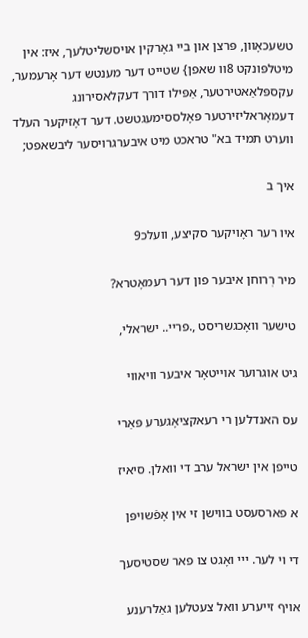טשעכאָוון, פּרצן און ביי גאָרקין אויסשליטלעך, איז: אין מיטלפּונקט 8וו שאפן} שטייט דער מענטש דער אָרעמער, עקספּלאַאטירטער, אַפּילו דורך דעקלאסירונג דעמאָראליזירטער פּאָלססימעגטשט. דער דאָזיקער העלד ווערט תמיד בא" טראכט מיט איבערגרויסער ליבשאפט;

איך ב

איו רער ראָויקער סקיצע, וועלכ9

מיר רְרוחן איבער פון דער רעמאָטרא?

טישער װאָכגשריסט ,.פריי.. ישראלי,

גיט אוגרוער אױיטאָר איבער וויאווי

עס האנדלען רי רעאקציאָגערע פּאַרי

טייפן אין ישראל ערב די וואלן. סיאיז

א פארסעסט בווישן זי אין אָפֿשױפּן

די וי לער. ייי ואָגט צו פאר שסטיסעך

אויף זייערע וואל צעטלען גאַלרענע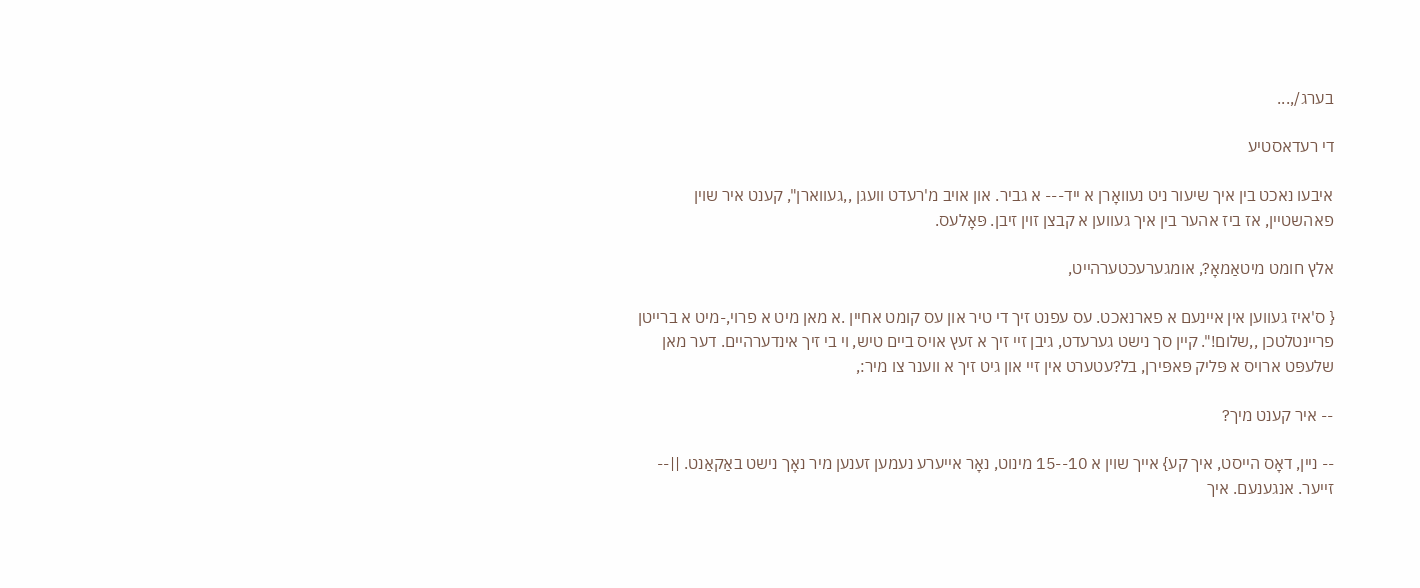בערג/,...

די רעדאסטיע

איבעו נאכט בין איך שיעור ניט נעװאָרן א ייד--- א גביר. און אויב מ'רעדט וועגן ,,געווארן", קענט איר שוין פאהשטיין, אז ביז אהער בין איך געווען א קבצן זוין זיבן. פּאָלעס.

אלץ חומט מיטאַמאָ?, אומגערעכטערהייט,

{ ס'איז געווען אין איינעם א פארנאכט. עס עפנט זיך די טיר און עס קומט אחיין .א מאן מיט א פרוי,-מיט א ברייטן פריינטלטכן ,,שלום!". קיין סך נישט גערעדט, גיבן זיי זיך א זעץ אויס ביים טיש, וי בי זיך אינדערהיים. דער מאן שלעפּט ארויס א פּליק פּאפּירן, בל?עטערט אין זיי און גיט זיך א ווענר צו מיר:,

-- איר קענט מיך?

-- ניין, דאָס הייסט, איך קע} אייך שוין א 10--15 מינוט, נאָר אייערע נעמען זענען מיר נאָך נישט באַקאַנט. ||-- זייער. אנגענעם. איך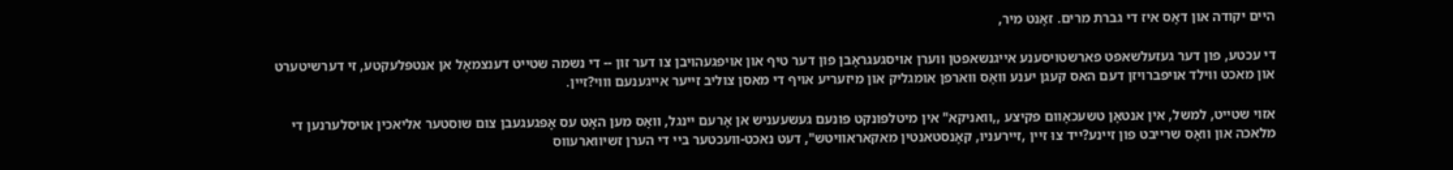היים יקודה און דאָס איז די גברת מרים. זאָנט מיר,

די עכטע, פון דער געזעלשאפט פארשטויסענע אייגנשאפטן ווערן אױסגעגראָבן פון דער טיף און אויפגעהויבן צו דער זון -- די נשמה שטייט דענצמאָל אן אנטפּלעקטע, זי דערשיטערט און מאכט ווילד אויפברויזן דעם האס קעגן יענע וואָס ווארפן אומגליק און מיזעריע אויף די מאסן צוליב זייער אייגענעם וווי?זיין.

אזוי שטייט, למשל, אין אנטאָן טשעכאָוום פקיצע ,,וואניקא" אין מיטלפּונקט פונעם געשעעניש אן אָרעם יינגל, װאָס מען האָט עס אָפּגעגעבן צום שוסטער אליאכין אויסלערנען די מלאכה און וואָס שרייבט פון זיינע?ייד צוּ זיין ,זיירעניו, קאָנסטאנטין מאקאראוויטש", דעט נאכט-וועכטער ביי די הערן זשיווארעווס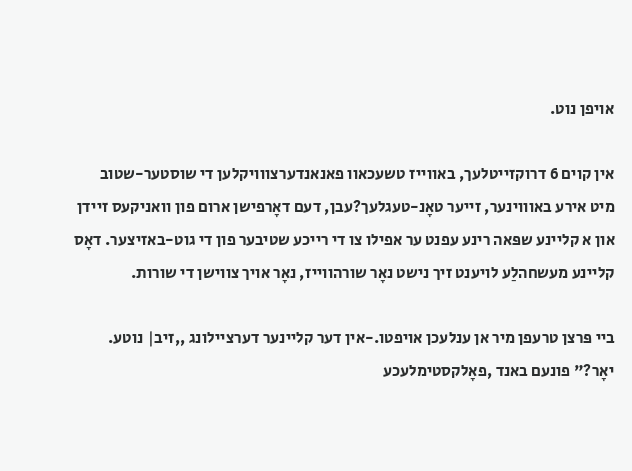אויפן נוט.

אין קוים 6 דרוקזייטלעך, באווייז טשעכאוו פאנאנדערצווויקלען די שוסטער-שטוב מיט אירע באוווינער, זייער טאָנ-טעגלעך?עבן, דעם דאָרפישן ארום פון וואניקעס זיידן און א קליינע שפּאה רינע עפנט ער אפילו צו די רייכע שטיבער פון די גוט-באזיצער. דאָס קליינע מעשחהלַע לויענט זיך נישט נאָר שורהווייז, נאָר אויך צווישן די שורות.

ביי פּרצן טרעפן מיר אן ענלעכן אויפטו.-אין דער קליינער דערציילונג ,,זיב| נוטע. יאָר?" פונעם באנד ,פאָלקסטימלעכע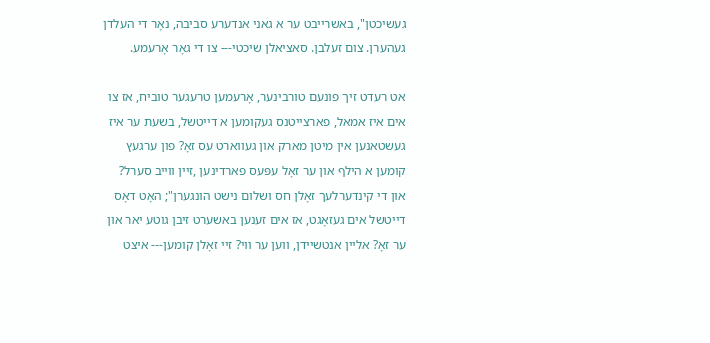געשיכטן", באשרייבט ער א גאני אנדערע סביבה, נאָר די העלדן געהערן. צום זעלבן. סאציאלן שיכטי--- צו די גאָר אָרעמע.

אט רעדט זיך פונעם טורבינער, אָרעמען טרעגער טוביח, אז צו אים איז אמאל, פארצייטנס געקומען א דייטשל, בשעת ער איז געשטאנען אין מיטן מארק און געווארט עס זאָ? פון ערגעץ קומען א הילף און ער זאָל עפּעס פארדינען ,זיין ווייב סערל? און די קינדערלעך זאָלן חס ושלום נישט הונגערן"; האָט דאָס דייטשל אים געזאָגט, אז אים זענען באשערט זיבן גוטע יאר און ער זאָ? אליין אנטשיידן, ווען ער ווי? זיי זאָלן קומען--- איצט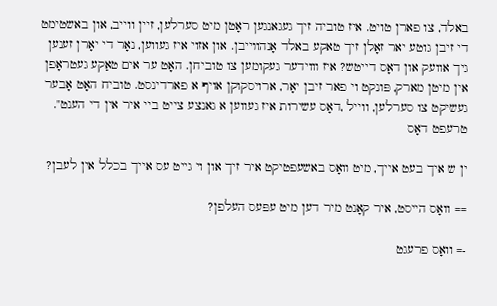באלד, צו פארן טויט. איז טוביה זיך געגאנגען ראָטן מיט סערלען, זיין ווייב, און באשטימט די זיבן גוטע יאר זאָלן זיך טאקע באלד אָנהוױיבן. און אזוי איז געווען, נאָר די יאָרן זענען גיך אוועק און דאָס דייטש? איז װוידער געקומען צו טוביחן. האָט ער אים טאַקע געטראָפן אין מיטן מארק, פּונקט וי פאר זיבן יאָר, ארויסקוקן אויף א פארדינסט. טוביח האָט אָבער געשיקט צו סערלען, ווייל ,דאָס עשירות איז געווען א גאנצע צייט ביי איר אין די הענט". טרעפט דאָס

ין ש איך בעט אייך, מיט װאָס באשעפטיקט איר זיך און וי גייט עס אייך בכלל אין לעבן?

== וואָס הייסט, איר קאָנט מיר דען מיט עפּעס העלפן?

-= וואָס פרעגט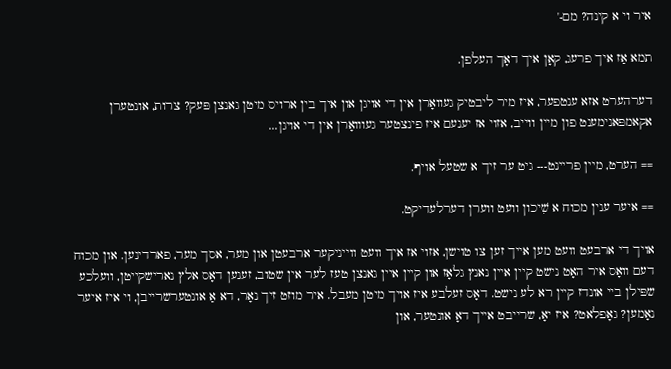איר וי א קינה? מם-'

תמא אַז איך פרעג, קאָן איך דאָך העלפן.

דערהערט אזא ענטפער, איז מיר ליבטיק געוואָרן אין די אויגן און איך בין ארויס מיטן גאנצן פּעק? צרות, אונטערן אקאמפּאנימענט פון מיין ווייב, אזוי אז יענעם איז פינצטער געוװאָרן אין די אויגן...

== הערט, מיין פריינט--- גיט ער זיך א שטעל אויף.

== איער ענין מכוח א שִׁיכון וועט ווערן דערלעדיקט.

אויך די ארבעט וועט מען אייך זען צו טוישן, אזוי אז איך וועט ווייניקער ארבעטן און מער, אסך מער, פארדינען. און מכוח דעם װאָס איר האָט נישט קיין איין נאנץ גלאָז און קיין איין גאנצן טעז לער אין שטוב, זענען דאָס אלץ נארישקייטן, וועלכע שפּילן ביי אונדז קיין רא לע נישט. דאָס זעלבע איז אויך מיטן מעבל. איר מוזט זיך נאָר, דא אַ אונטערשרייבן, וי איז איער נאָמען? גאָפלאט? איז יאָ, שרייבט אייך דאָ אונטער, און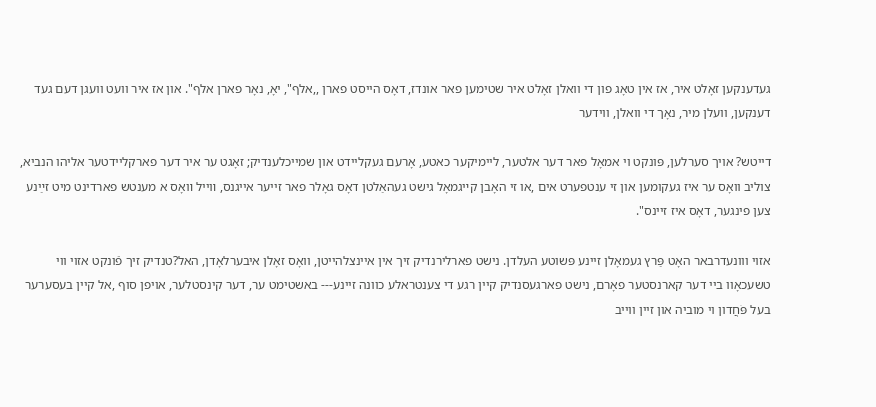געדענקען זאָלט איר, אז אין טאָג פון די וואלן זאָלט איר שטימען פאר אונדז, דאָס הייסט פארן ,,אלף", יאָ, נאָר פארן אלף". און אז איר וועט וועגן דעם געד דענקען, וועלן מיר, נאָך די וואלן, ווידער

דייטש? אויך סערלען, פּונקט וי אמאָל פאר דער אלטער, ליימיקער כאטע, אָרעם געקליידט און שמייכלענדיק; זאָגט ער איר דער פארקליידטער אליהו הנביא, צוליב וואָס ער איז געקומען און זי ענטפערט אים ,או זי האָבן קײגמאָל גישט געהאַלטן דאָס גאָלר פאר זייער אייגנס, װייל װאָס א מענטש פארדינט מיט זײַנע צען פינגער, דאָס איז זיינס".

אזוי ווונעדרבאר האָט פַּרץ געמאָלן זיינע פּשוטע העלדן. נישט פארלירנדיק זיך אין איינצלהייטן, וואָס זאָלן איבערלאָדן, האל?טנדיק זיך פֿונקט אזוי ווי טשעכאָוו ביי דער קארנסטער פאָרם, נישט פארגעסנדיק קיין רגע די צענטראלע כוונה זיינע--- באשטימט ער, דער קינסטלער, אויפן סוף ,אל קיין בעסערער בעל פֹּחֲדון וי מוביה און זיין ווייב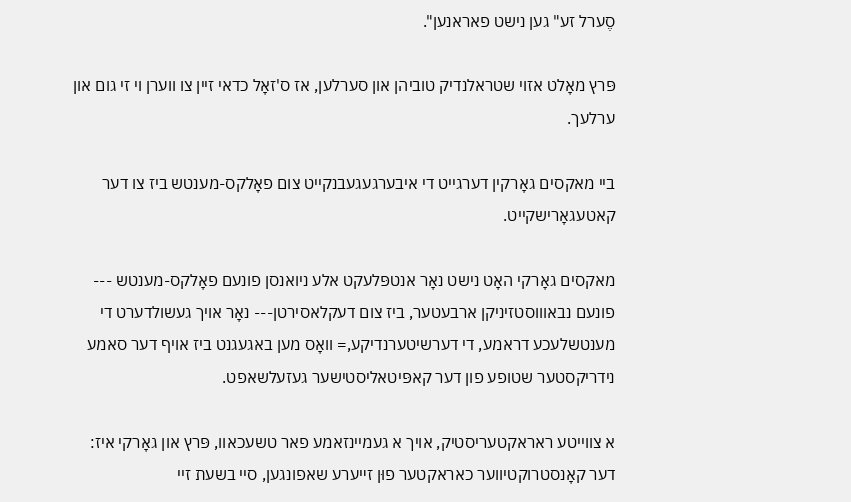סֶערל זע" גען נישט פאראנען".

פּרץ מאָלט אזוי שטראלנדיק טוביהן און סערלען, אז ס'זאָל כדאי זיין צו ווערן וי זי גום און ערלעך.

ביי מאקסים גאָרקין דערגייט די איבערגעגעבנקייט צום פאָלקס-מענטש ביז צו דער קאטעגאָרישקייט.

מאקסים גאָרקי האָט נישט נאָר אנטפּלעקט אלע ניואנסן פונעם פאָלקס-מענטש --- פונעם נבאוווסטזיניקן ארבעטער, ביז צום דעקלאסירטן--- נאָר אויך געשולדערט די מענטשלעכע דראמע, די דערשיטערנדיקע,= וואָס מען באגעגנט ביז אויף דער סאמע נידריקסטער שטופע פון דער קאפּיטאליסטישער געזעלשאפט.

א צווייטע ראראקטעריסטיק, אויך א געמיינזאמע פאר טשעכאוו, פּרץ און גאָרקי איז: דער קאָנסטרוקטיווער כאראקטער פוּן זײערע שאפונגען, סיי בשעת זיי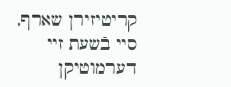קריטיזירן שארף, סיי בֿשעת זיי דערמוטיקן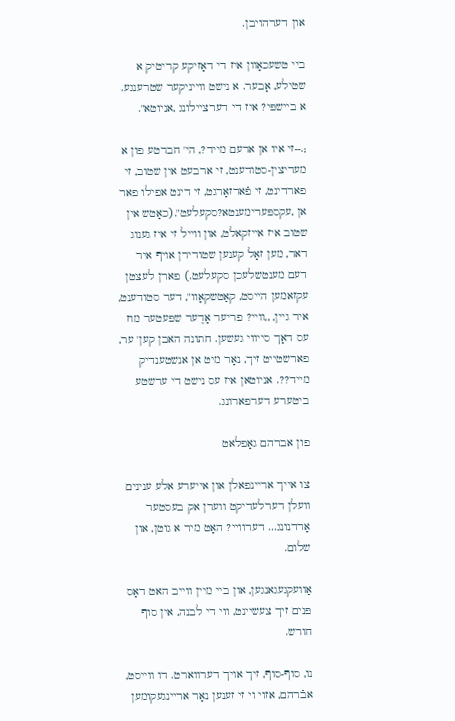און דערהויבן.

ביי טשעכאָוון איז די דאָזיקע קריטיק א שטילע, אָבער. א נישט ווייניקער שטרענגע. א ביישפּי? איז די דערציילונג ,אניוטא".

;.--זי איו אן ארעם מייד?, הי' חברטע פון א מעדיצין-סטודענט, זי ארבעט אין שטוב, זי פארדינט, זי פֿארזאָרגט, זי דינט אפילו פאר אן ,עקספּערימענטא?סקעלעט".(כאָטש אין שטוב איז אייזקאלט, און ווייל זי איז גענוג דאר, מען זאָל קענען שטודירן אויף איר דעם מענטשלעכן סקעלעט.) פארן לעצטן עקזאמען הייסט, קאַטשקאָוו", דער סטודענט, איר גיין, ,,וויי? פריער אָדֶער שפּעטער מוז עס דאָך סייווי געשען. חתונה האבן קען' ער, פארשטייט זיך, נאָר מיט אן אנשטענדיק מייד??. אניוטאן איז עס נישט די ערשטע ביטערע דערפארונג.

פון אברהם גאָפלאט

צו אייך אריינפאלן און אייערע אלע ענינים וועלן דערלעדיקט ווערן אק בעסטער אָרדנונג... דערוויי? האָט מיר א גוטן, און שלום.

אַוועקגעגאנגען, און ביי מיין ווייב האט דאָס פּנים זיך צעשיינט, ווי די לבנה, אין סוף חורש.

נו, סוף-סוף, זיך אויך דערווארט. דו ווייסט, אבֿרהם, אזוי וי זי זענען נאָר אריינגעקומען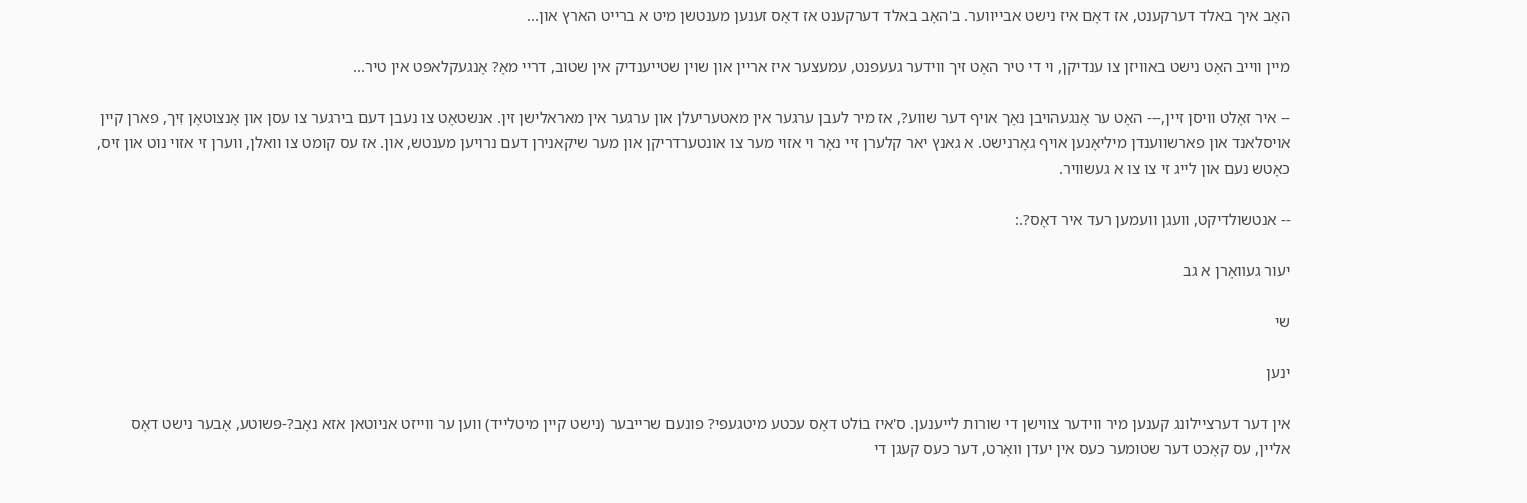האָב איך באלד דערקענט, אז דאָם איז נישט אבייווער. ב'האָב באלד דערקענט אז דאָס זענען מענטשן מיט א ברייט הארץ און...

מיין ווייב האָט נישט באוויזן צו ענדיקן, וי די טיר האָט זיך ווידער געעפנט, עמעצער איז אריין און שוין שטייענדיק אין שטוב, דריי מאָ? אָנגעקלאפּט אין טיר...

-- איר זאָלט וויסן זיין,--- האָט ער אָנגעהויבן נאָך אויף דער שווע?, אז מיר לעבן ערגער אין מאטעריעלן און ערגער אין מאראלישן זין. אנשטאָט צו נעבן דעם בירגער צו עסן און אָנצוטאָן זִיך, פארן קיין אויסלאנד און פארשווענדן מיליאָנען אויף גאָרנישט. א גאנץ יאר קלערן זיי נאָר וי אזוי מער צו אונטערדריקן און מער שיקאנירן דעם נרויען מענטש, און. אז עס קומט צו וואלן, ווערן זי אזוי נוט און זיס, כאָטש נעם און לייג זי צו צו א געשוויר.

-- אנטשולדיקט, וועגן וועמען רעד איר דאָס?.:

יעור געװאָרן א גב

שי

ינען

אין דער דערציילונג קענען מיר ווידער צווישן די שורות לייענען. ס'איז בוֹלט דאָס עכטע מיטגעפי? פונעם שרייבער (נישט קיין מיטלייד) ווען ער ווייזט אניוטאן אזא נאָב?-פּשוטע, אָבער נישט דאָס אליין, עס קאָכט דער שטומער כעס אין יעדן װאָרט, דער כעס קעגן די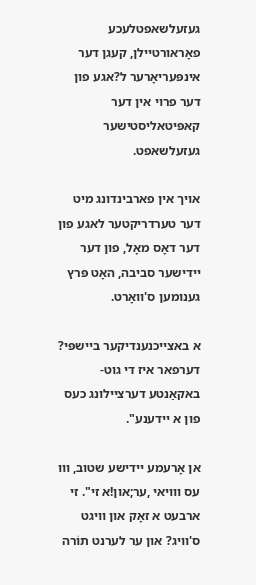געזעלשאפטלעכע פאָראורטיילן, קעגן דער אינפּעריאָרער ל?אגע פון דער פרוי אין דער קאפּיטאליסטישער געזעלשאפט.

אויך אין פארבינדונג מיט דער טערדריקטער לאגע פון דער דאָס מאָל, פון דער יידישער סביבה, האָט פּרץ גענומען ס'װאָרט.

א באצייכנענדיקער ביישפּי? דערפאר איז די גוט-באקאַנטע דערציילונג כעס פון א יידענע".

אן אָרעמע יידישע שטוב, ווו עס ווויאי ,ער;און!א זי". זי ארבעט א זאָק און וויגט ס'וויג? און ער לערנט תוֹרה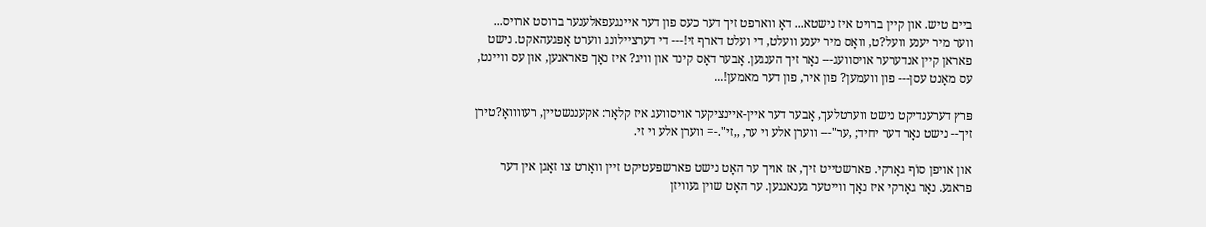ביים טיש. און קיין ברויט איז נישטא... דאָ ווארפט זיך דער כעס פון דער איינגעפאלענער ברוסט ארויס... ווער מיר יענע וועל?ט, וואָס מיר יענע וועלט, די ועלט דארף זי!--- די דערציילונג ווערט אָפּגעהאקט. נישט פאראן קיין אנדערער אויסוועג--- נאָר זיך הענגען. אָבער דאָס קינד און וויג? איז נאָך פאראנען, אוּן עס וויינט, עס מאָנט עסן--- פון וועמען? פון איר, פון דער מאמען!...

פּרץ דערענדיקט נישט ווערטלעך, אָבער דער איין-איינציקער אויסוועג איז קלאָר: אקעננשטיין, רעוװואָ?טירן זיך-- נישט נאָר דער יחיד; ,ער"--- ווערן אלע וי ער, ,,זי".-= ווערן אלע וי זי.

און אויפן סוֹף גאָרקי. פארשטייט זיך, אז אויך ער האָט נישט פארשפּעטיקט זיין װאָרט צו זאָגן אין דער פראגע. נאָר גאָרקי איז נאָך ווייטער גענאנגען. ער האָט שוין געוויזן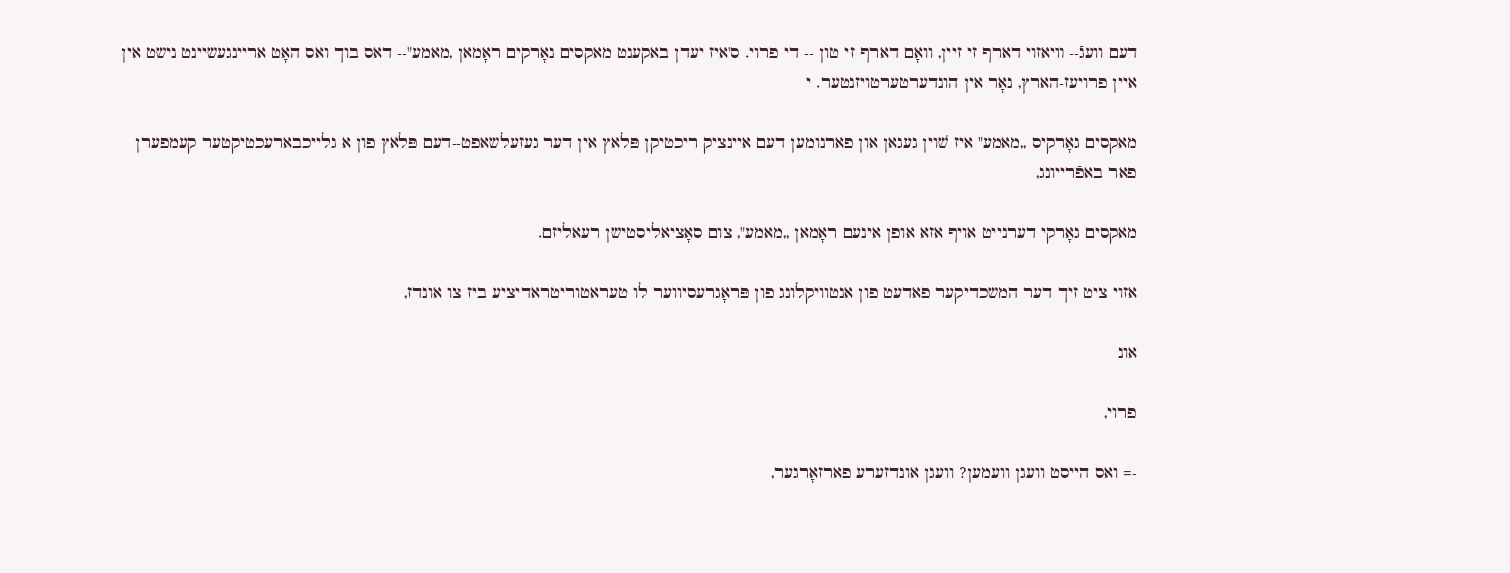דעם וועגֿ-- װיאזוי דארף זי זיין, וואָם דארף זי טון -- די פרוי. ס'איז יעדן באקענט מאקסים נאָרקים ראָמאן ,מאמע"-- דאס בוך ואס האָט אריינגעשיינט נישט אין איין פרויעז-הארץ, נאָר אין הונדערטערטויזנטער. י

מאקסים גאָרקיס ,,מאמע" איז שׁוין געגאן און פארנומען דעם איינציק ריכטיקן פּלאץ אין דער געזעלשאפט--דעם פּלאץ פון א גלייכבארעכטיקטער קעמפערן פאר באפֿרייונג,

מאקסים גאָרקי דערנייט אויף אזא אופן אינעם ראָמאן ,,מאמע", צום סאָציאליסטישן רעאליזם.

אזוי ציט זיך דער המשכדיקער פאדעט פון אנטוויקלונג פון פּראָגרעסיווער לו טעראטוריטראדיציע ביז צו אונדז,

אונ

פרוי,

-= ואס הייסט וועגן וועמען? וועגן אונדזערע פארזאָרגער,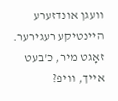וועגן אונדזערע היינטיקע רעגירער. זאָגט מיר, כ'בעט אייך, וויפ?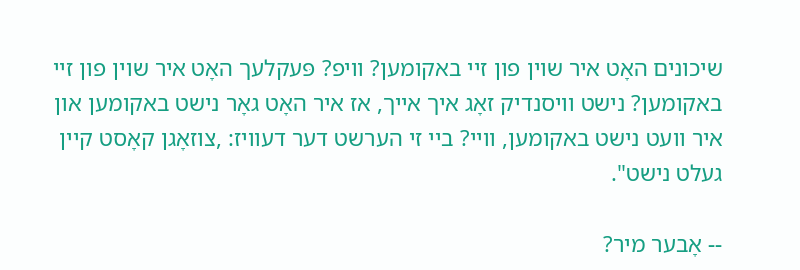שיכונים האָט איר שוין פון זיי באקומען? וויפ? פּעקלעך האָט איר שוין פון זיי באקומען? נישט וויסנדיק זאָג איך אייך, אז איר האָט גאָר נישט באקומען און איר וועט נישט באקומען, וויי? ביי זי הערשט דער דעוויז: ,צוזאָגן קאָסט קיין געלט נישט".

-- אָבער מיר?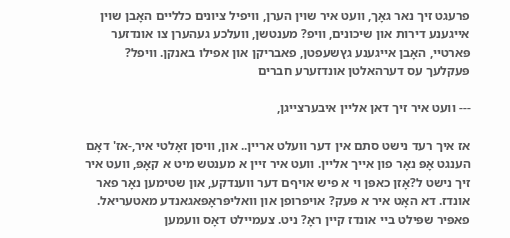פרעגט זיך נאר גאָך, וועט איר שוין הערן, וויפיל ציונים כלליים האָבן שוין אייגענע דירות און שיכונים, וויפ? מענטשן, וועלכע געהערן צו אונדזער פּארטיי, האָבן אייגענע גץשעפטן, פאבריקן און אפילו באנקן. וויפל? פּעקלעך עס דערהאלטן אונדזערע חברים

--- וועט איר זיך דאן אליין איבערצייגן,

אז איך רעד נישט סתם אין דער וועלט אריין.. און, וויסן זאָלטי איר,-אז' דאָם הענגט אָפּ נאָר פון אייך אליין. וועט איר זיין א מענטש מיט א קאָפּ, וועט איר זיך נישט ל?אָזן כאפּן וי א פיש אויףם דער ווענדקע, און שטימען נאָר פאר אונדז. דא האָט איר א פּעק? אויפרופן און וואליפּראָפּאגאנדע מאטעריאל. פאפּיר שפּילט ביי אונדז קיין ראָ? ניט. צעמיילט דאָס וועמען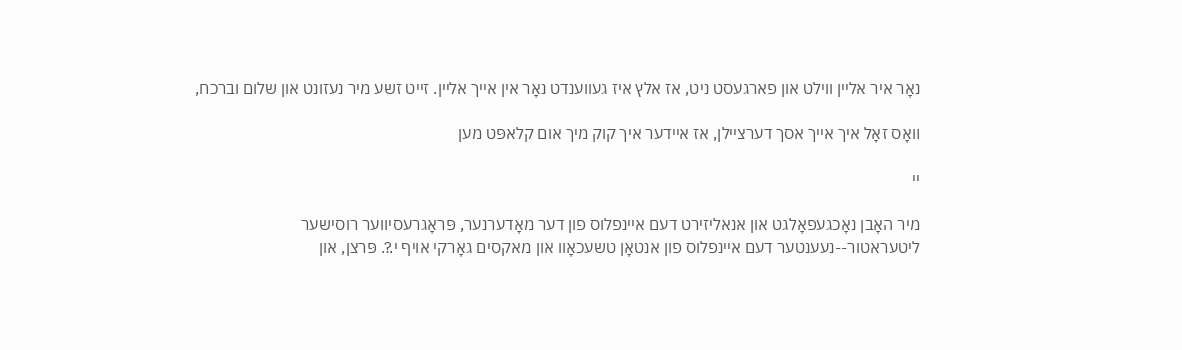נאָר איר אליין ווילט און פארגעסט ניט, אז אלץ איז געווענדט נאָר אין אייך אליין. זייט זשע מיר נעזונט און שלום וברכח,

װאָס זאָל איך אייך אסך דערציילן, אז איידער איך קוק מיך אום קלאפּט מען

יי

מיר האָבן נאָכגעפאָלגט און אנאליזירט דעם איינפלוס פון דער מאָדערנער, פּראָגרעסיווער רוסישער ליטעראטור--נעענטער דעם איינפלוס פון אנטאָן טשעכאָוו און מאקסים גאָרקי אויף י.?. פּרצן, און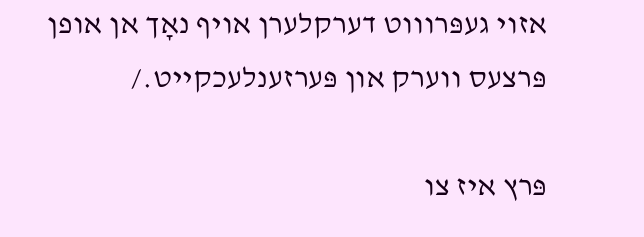אזוי געפּרוווט דערקלערן אויף נאָך אן אופן פּרצעס ווערק און פּערזענלעכקייט./

פּרץ איז צו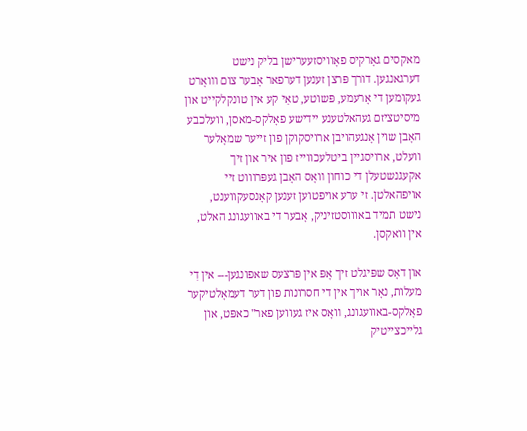מאקסים גאָרקיס פאָוויסזעערישן בליק נישט דערגאנגען. דורך פּרצן זענען דערפאר אָבער צום וװאָרט געקומען די אָרעמע, פּשוטע, טאַי קע אין טונקלקייט און מיסיטציזם געהאלטענע יידישע פאָלקס-מאסן, וועלכבע האָבן שוין אָנגעהויבן ארויסקוקן פון זייער שמאָלער וועלט, ארויסגיין ביטלעכווייז פון איר און זיך אקעגנשטעלן די כוחון װאָס האָבן געפּרוווט זיי אויפהאלטן. זי ערע אויפטוען זענען קאָנסעקווענט, נישט תמיד באוווסטזיניק, אָבער די באוועגונג האלט, אין וואקסן.

און דאָס שפּיגלט זיך אָפּ אין פּרצעס שאפונגען--- אין דִי מעלות, נאָר אויך אין די חסרונות פון דער דעמאָלטיקער פאָלקס-באוועגונג, װאָס איז געווען פאר" כאפּט, און גלייכצייטיק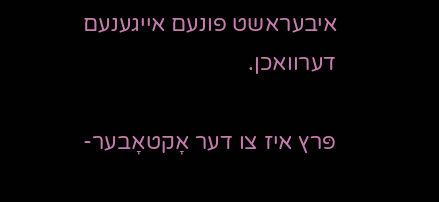איבעראשט פונעם אייגענעם דערוואכן.

פּרץ איז צו דער אָקטאָבער-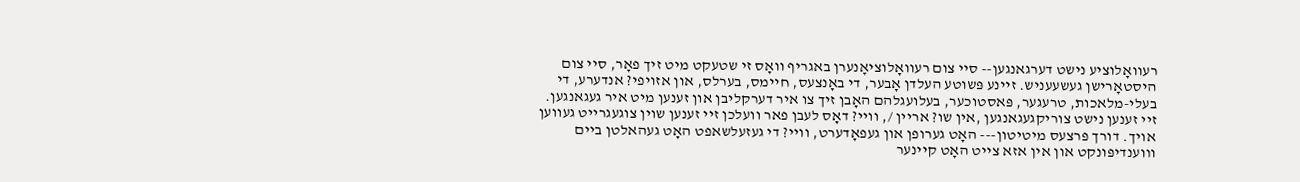רעוואָלוציע נישט דערגאנגען-- סיי צום רעוואָלוציאָנערן באגריף וואָס זי שטעקט מיט זיך פאָר, סיי צום היסטאָרישן געשעעניש. זיינע פּשוטע העלדן אָבער, די באָנצעס, חיימס, בערלס, און אזויפי? אנדערע, די בעלי-מלאכות, טרעגער, פּאסטוכער, בעלועגלהם האָבן זיך צו איר דערקליבן און זענען מיט איר געגאנגען. זיי זענען נישט צוריקגעגאנגען ,אין שו? אריין /, וויי? דאָס לעבן פאר וועלכן זיי זענען שוין צוגעגרייט געווען אויך. דורך פּרצעס מיטיטון--- האָט גערופן און געפאָדערט, וויי? די געזעלשאפט האָט געהאלטן ביים וװענדיפּונקט און אין אזא צייט האָט קיינער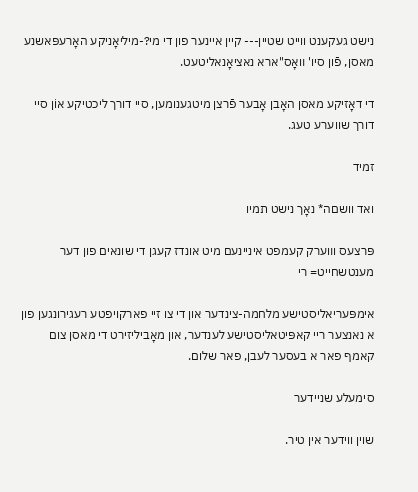נישט געקענט ווייט שטיין--- קיין איינער פון די מי?-מיליאָניקע האָרעפּאשנע מאסן, פֿון סיו' װאָס"ארא נאציאָנאליטעט.

די דאָזיקע מאסן האָבן אָבער פֿרצן מיטגענומען, סיי דורך ליכטיקע אוֹן סיי דורך שווערע טעג.

זמיד

ואד וושםה* נאָך נישט תמיו

פּרצעס וװערק קעמפט איניינעם מיט אונדז קעגן די שונאים פון דער מענטשחייט= רי

אימפּעריאליסטישע מלחמה-צינדער און די צו זיי פארקויפטע רעגירונגען פון א נאנצער ריי קאפּיטאליסטישע לענדער, און מאָביליזירט די מאסן צום קאמף פאר א בעסער לעבן, פאר שלום.

סימעלע שניידער

שוין ווידער אין טיר.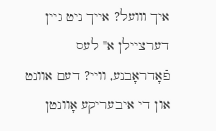איך װועל? אייך ניט גיין דערציילן א" לעס פֿאָדראָבנע, וויי? דעם אוונט און די איבעריקע אָוונטן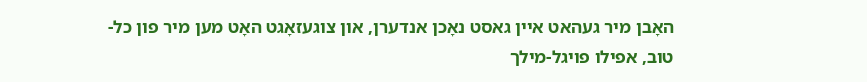האָבן מיר געהאט איין גאסט נאָכן אנדערן, און צוגעזאָגט האָט מען מיר פון כל-טוב, אפילו פויגל-מילך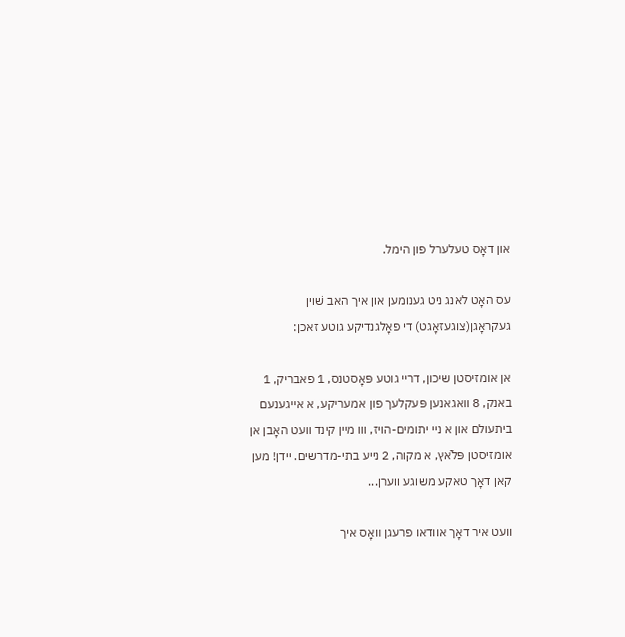און דאָס טעלערל פון הימל.

עס האָט לאנג ניט גענומען און איך האב שׁוין געקראָגן(צוגעזאָגט) די פאָלגנדיקע גוטע זאכן:

אן אומזיסטן שיכון, דריי גוטע פּאָסטנס, 1 פאבריק, 1 באנק, 8 וואגאנען פּעקלעך פון אמעריקע, א אייגענעם ביתעולם און א ניי יתומים-הויז, ווו מיין קינד וועט האָבן אן אומזיסטן פּלֿאץ, א מקוה, 2 נייע בתי-מדרשים. יידן! מען קאן דאָך טאקע משוגע ווערן...

וועט איר דאָך אוודאו פרעגן װאָס איך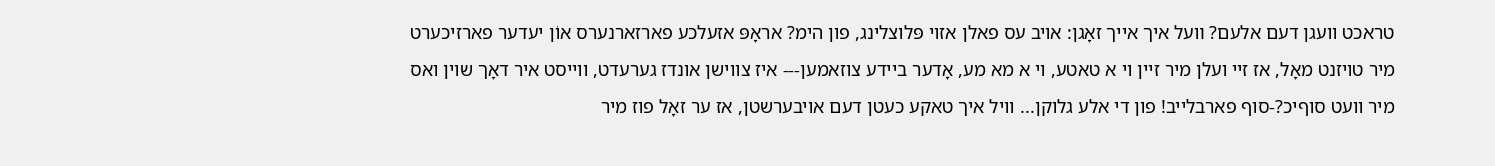טראכט וועגן דעם אלעם? װעל איך אייך זאָגן: אויב עס פאלן אזוי פּלוצלינג, פון הימ? אראָפּ אזעלכע פארזארנערס אוֹן יעדער פארזיכערט מיר טויזנט מאָל, אז זיי ועלן מיר זיין וי א טאטע, וי א מא מע, אָדער ביידע צוזאמען--- איז צווישן אונדז גערעדט, ווייסט איר דאָך שוין ואס מיר וועט סוףיכ?-סוף פארבלייב! פון די אלע גלוקן... וויל איך טאקע כעטן דעם אויבערשטן, אז ער זאָל פוז מיר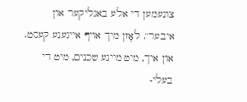צונעמען די אלע באגליקער און איבער". לאָזן מיך אויף אייגענע קעסט. און איך, מיט מיינע שכנים, מיט די בעלי-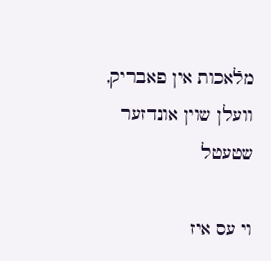מלֿאכות אין פאבריק, וועלן שוין אונדזער שטעטל

וי עס איז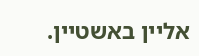אליין באשטיין.